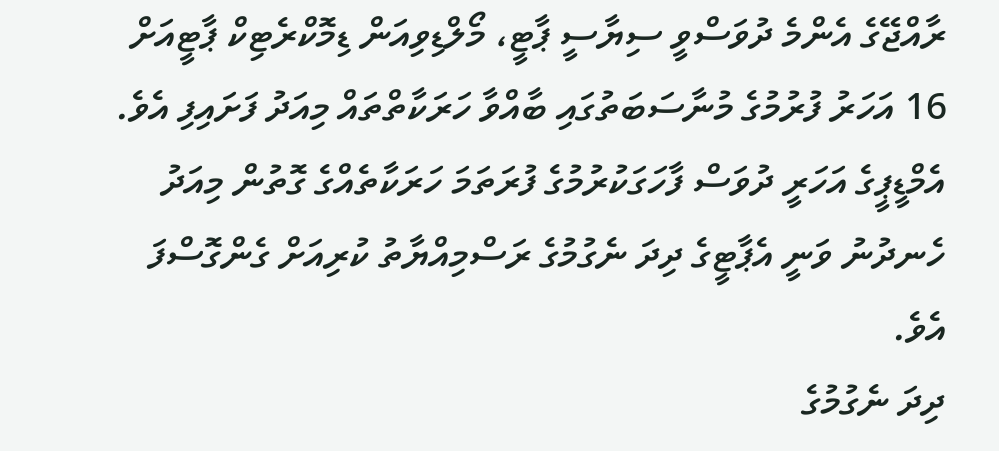ރާއްޖޭގެ އެންމެ ދުވަސްވީ ސިޔާސީ ޕާޓީ، މޯލްޑިވިއަން ޑިމޮކްރެޓިކް ޕާޓީއަށް 16 އަހަރު ފުރުމުގެ މުނާސަބަތުގައި ބާއްވާ ހަރަކާތްތައް މިއަދު ފަށައިފި އެވެ.
އެމްޑީޕީގެ އަހަރީ ދުވަސް ފާހަގަކުރުމުގެ ފުރަތަމަ ހަރަކާތެއްގެ ގޮތުން މިއަދު ހެނދުނު ވަނީ އެޕާޓީގެ ދިދަ ނެގުމުގެ ރަސްމިއްޔާތު ކުރިއަށް ގެންގޮސްފަ އެވެ.
ދިދަ ނެގުމުގެ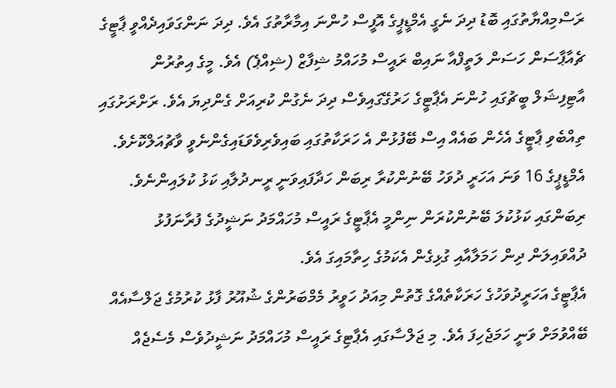ރަސްމިއްޔާތުގައި ބޮޑު ދިދަ ނެގީ އެމްޑީޕީގެ އޮފީސް ހުންނަ އިމާރާތުގަ އެވެ. ދިދަ ނަންގަވައިދެއްވީ ޕާޓީގެ ޗެއާޕާސަން ހަސަން ލަތީފްއާ ނައިބް ރައީސް މުހައްމު ޝިފާޒް (ޝިއްޕެ) އެވެ. މީގެ އިތުރުން އާޓިފިޝަލް ބީޗުގައި ހުންނަ އެޕާޓީގެ ހަރުގޭގައިވެސް ދިދަ ނެގުން ކުރިއަށް ގެންދިޔަ އެވެ. ރަށްރަށުގައި ތިއްބެވި ޕާޓީގެ އެހެން ބައެއް އިސް ބޭފުޅުން އެ ހަރަކާތުގައި ބައިވެރިވެވަޑައިގެންނެވީ ވާޗުއަލްކޮށެވެ.
އެމްޑީޕީގެ 16 ވަނަ އަހަރީ ދުވަހު ބޭނުންކުރާ ރިބަން ހަދާފައިވަނީ ރީނދުލާއި ކަޅު ކުލައިންނެވެ. ރިބަންގައި ކަޅުކުލަ ބޭނުންކުރަން ނިންމީ އެޕާޓީގެ ރައީސް މުހައްމަދު ނަޝީދުގެ ފުރާނަފުޅު ދުއްވައިލަން ދިން ހަމަލާއާއި ގުޅިގެން އެކަމުގެ ހިތާމައިގަ އެވެ.
އެޕާޓީގެ އަހަރީދުވަހުގެ ހަރަކާތެއްގެ ގޮތުން މިއަދު ހަވީރު މެމްބަރުންގެ ޝުއޫރު ފާޅު ކުރުމުގެ ޖަލްސާއެއް ބޭއްވުމަށް ވަނީ ހަމަޖެހިފަ އެވެ. މި ޖަލްސާގައި އެޕާޓިގެ ރައީސް މުހައްމަދު ނަޝީދުވެސް މެސެޖެއް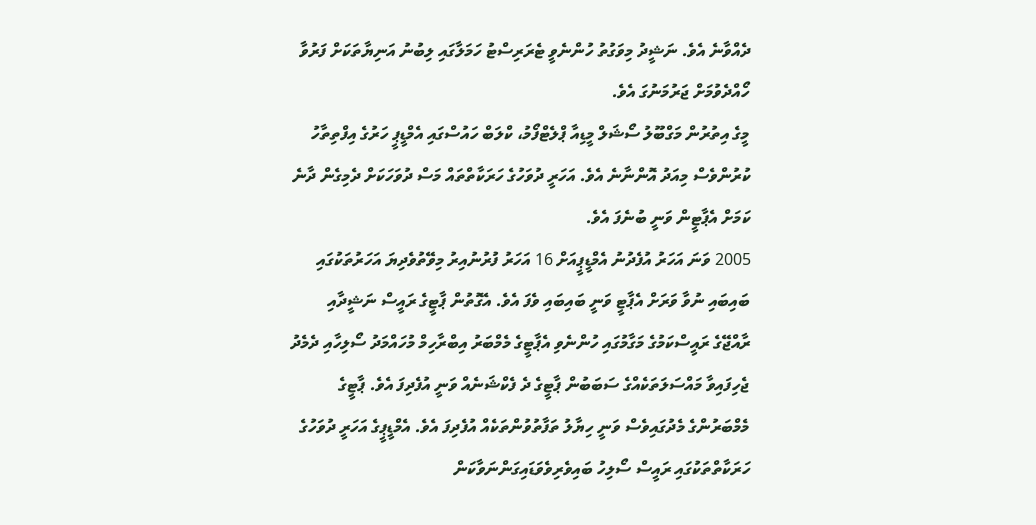ދެއްވާނެ އެވެ. ނަޝީދު މިވަގުތު ހުންނެވީ ޓެރަރިސްޓު ހަމަލާގައި ލިބުނު އަނިޔާތަކަށް ފަރުވާ ހޯއްދެވުމަށް ޖަރުމަނުގަ އެވެ.
މީގެ އިތުރުން މަގްބޫލު ސޯޝަލް މީޑިއާ ޕްލެޓްފޯމު، ކްލަބް ހައުސްގައި އެމްޑީޕީ ހަރުގެ އިފްތިތާހު ކުރުންވެސް މިއަދު އޮންނާނެ އެވެ. އަހަރީ ދުވަހުގެ ހަރަކާތްތައް މަސް ދުވަހަކަށް ދެމިގެން ދާނެ ކަމަށް އެޕާޓީން ވަނީ ބުނެފަ އެވެ.
2005 ވަނަ އަހަރު އުފެދުނު އެމްޑީޕީއަށް 16 އަހަރު ފުރުނުއިރު މިވޭތުވެދިޔަ އަހަރުތަކުގައި ބައިބައި ނުވާ ވަރަށް އެޕާޓީ ވަނީ ބައިބައި ވެފަ އެވެ. އެގޮތުން ޕާޓީގެ ރައީސް ނަޝީދާއި ރާއްޖޭގެ ރައީސްކަމުގެ މަގާމުގައި ހުންނެވި އެޕާޓީގެ މެމްބަރު އިބްރާހިމް މުހައްމަދު ސޯލިހާއި ދެމެދު ޖެހިފައިވާ މައްސަލަތަކެއްގެ ސަބަބުން ޕާޓީގެ ދެ ފެކްޝަނެއް ވަނީ އުފެދިފަ އެވެ. ޕާޓީގެ މެމްބަރުންގެ މެދުގައިވެސް ވަނީ ހިޔާލު ތަފާތުވުންތަކެއް އުފެދިފަ އެވެ. އެމްޑީޕީގެ އަހަރީ ދުވަހުގެ ހަރަކާތްތަކުގައި ރައީސް ސޯލިހު ބައިވެރިވެވަޑައިގަންނަވާކަން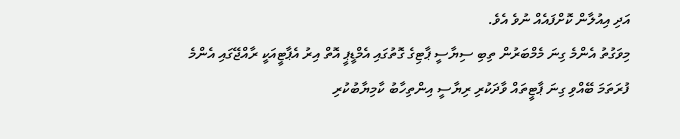އަދި އިއުލާން ކޮށްފައެއް ނުވެ އެވެ.
މިވަގުތު އެންމެ ގިނަ މެމްބަރުން ތިބި ސިޔާސީ ޕާޓިގެ ގޮތުގައި އެމްޑީޕީ އޮތް އިރު އެޕާޓީއަކީ ރާއްޖޭގައި އެންމެ ފުރަތަމަ ބޭއްވި ގިނަ ޕާޓީތައް ވާދަކުރި ރިޔާސީ އިންތިހާބު ކާމިޔާބުކުރި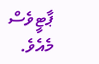ޕާޓީވެސް މެއެވެ.